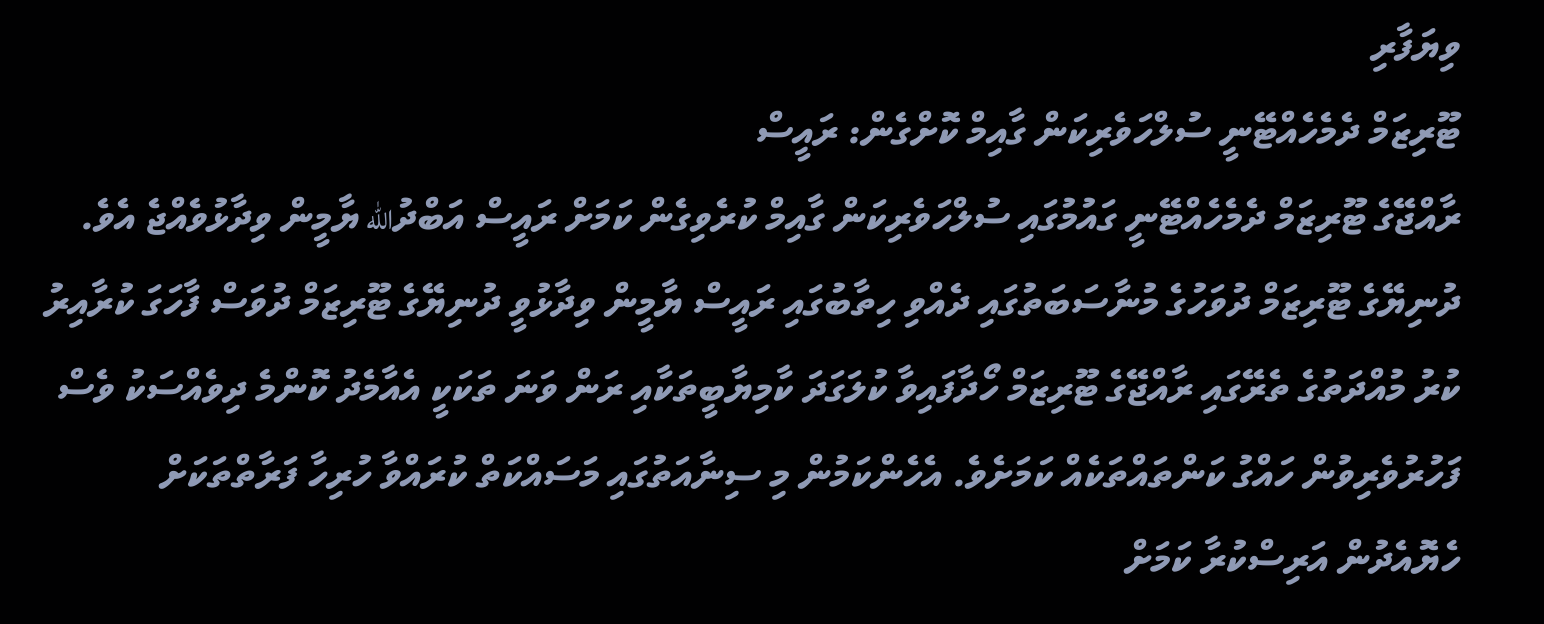ވިޔަފާރި
ޓޫރިޒަމް ދެމެހެއްޓޭނީ ސުލްހަވެރިކަން ގާއިމް ކޮށްގެން: ރައީސް
ރާއްޖޭގެ ޓޫރިޒަމް ދެމެހެއްޓޭނީ ގައުމުގައި ސުލްހަވެރިކަން ގާއިމް ކުރެވިގެން ކަމަށް ރައީސް އަބްދުالله ޔާމީން ވިދާޅުވެއްޖެ އެވެ.
ދުނިޔޭގެ ޓޫރިޒަމް ދުވަހުގެ މުނާސަބަތުގައި ދެއްވި ހިތާބުގައި ރައީސް ޔާމީން ވިދާޅުވީ ދުނިޔޭގެ ޓޫރިޒަމް ދުވަސް ފާހަގަ ކުރާއިރު ކުރު މުއްދަތުގެ ތެރޭގައި ރާއްޖޭގެ ޓޫރިޒަމް ހޯދާފައިވާ ކުލަގަދަ ކާމިޔާބީތަކާއި ރަން ވަނަ ތަކަކީ އެއާމެދު ކޮންމެ ދިވެއްސަކު ވެސް ފަހުރުވެރިވުން ހައްގު ކަންތައްތަކެއް ކަމަށެވެ. އެހެންކަމުން މި ސިނާއަތުގައި މަސައްކަތް ކުރައްވާ ހުރިހާ ފަރާތްތަކަށް ހެޔޮއެދުން އަރިސްކުރާ ކަމަށް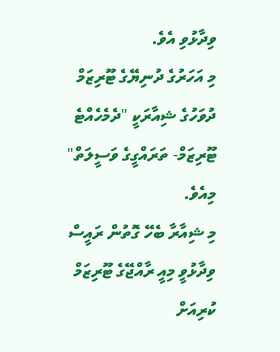ވިދާޅުވި އެވެ.
މި އަހަރުގެ ދުނިޔޭގެ ޓޫރިޒަމް ދުވަހުގެ ޝިއާރަކީ "ދެމެހެއްޓެ ޓޫރިޒަމް- ތަރައްގީގެ ވަސީލަތް" މިއެވެ.
މި ޝިއާރާ ބެހޭ ގޮތުން ރައީސް ވިދާޅުވީ މިއީ ރާއްޖޭގެ ޓޫރިޒަމް ކުރިއަށް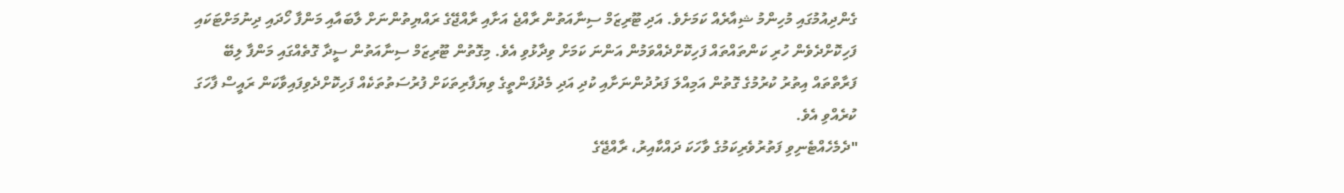ގެންދިއުމުގައި މުހިންމު ޝިއާރެއް ކަމަށެވެ. އަދި ޓޫރިޒަމް ސިނާއަތުން ރާއްޖެ އަށާއި ރާއްޖޭގެ ރައްޔިތުންނަށް ލާބައާއި މަންފާ ހޯދައި ދިނުމަށްޓަކައި ފަހިކޮށްދެވެން ހުރި ކަންތައްތައް ފަހިކޮށްދެއްވަމުން އަންނަ ކަމަށް ވިދާޅުވި އެވެ. މިގޮތުން ޓޫރިޒަމް ސިނާއަތުން ސީދާ ގޮތެއްގައި މަންފާ ލިބޭ ފަރާތްތައް އިތުރު ކުރުމުގެ ގޮތުން އަމިއްލަ ފަރުދުންނަށާއި ކުދި އަދި މެދުފަންތީގެ ވިޔަފާރިތަކަށް ފުރުސަތުތަކެއް ފަހިކޮށްދެވިފައިވާކަން ރައީސް ފާހަގަ ކުރެއްވި އެވެ.
"ދެމެހެއްޓެނިވި ފަތުރުވެރިކަމުގެ ވާހަކަ ދައްކާއިރު، ރާއްޖޭގެ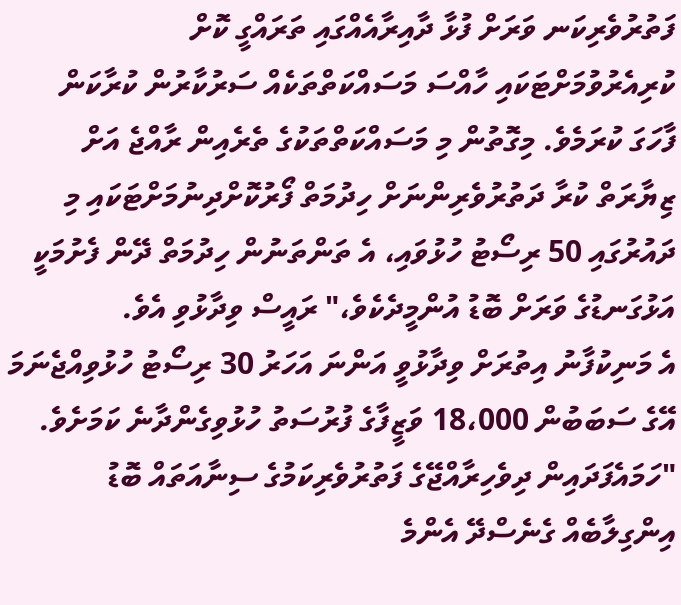ފަތުރުވެރިކަނ ވަރަށް ފުޅާ ދާއިރާއެއްގައި ތަރައްގީ ކޮށް ކުރިއެރުވުމަށްޓަކައި ހާއްސަ މަސައްކަތްތަކެއް ސަރުކާރުން ކުރާކަން ފާހަގަ ކުރަމެވެ. މިގޮތުން މި މަސައްކަތްތަކުގެ ތެރެއިން ރާއްޖެ އަށް ޒިޔާރަތް ކުރާ ދަތުރުވެރިންނަށް ހިދުމަތް ފޯރުކޮށްދިނުމަށްޓަކައި މި ދައުރުގައި 50 ރިސޯޓު ހުޅުވައި، އެ ތަންތަނުން ހިދުމަތް ދޭން ފެށުމަކީ އަޅުގަނޑުގެ ވަރަށް ބޮޑު އުންމީދެކެވެ،" ރައީސް ވިދާޅުވި އެވެ.
އެ މަނިކުފާނު އިތުރަށް ވިދާޅުވީ އަންނަ އަހަރު 30 ރިސޯޓު ހުޅުވިއްޖެނަމަ އޭގެ ސަބަބުން 18،000 ވަޒީފާގެ ފުރުސަތު ހުޅުވިގެންދާނެ ކަމަށެވެ.
"ހަމައެފަދައިން ދިވެހިރާއްޖޭގެ ފަތުރުވެރިކަމުގެ ސިނާއަތައް ބޮޑު އިންގިލާބެއް ގެނެސްދޭ އެންމެ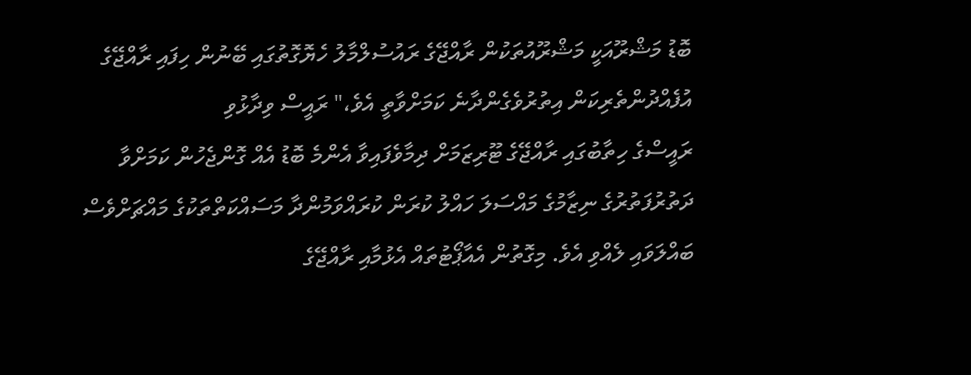ބޮޑު މަޝްރޫއަކީ މަޝްރޫއުތަކުން ރާއްޖޭގެ ރައުސުލްމާލު ހެޔޮގޮތުގައި ބޭނުން ހިފައި ރާއްޖޭގެ އުފެއްދުންތެރިކަން އިތުރުވެގެންދާނެ ކަމަށްވާތީ އެވެ،" ރައީސް ވިދާޅުވި
ރައީސްގެ ހިތާބުގައި ރާއްޖޭގެ ޓޫރިޒަމަށް ދިމާވެފައިވާ އެންމެ ބޮޑު އެއް ގޮންޖެހުން ކަމަށްވާ ދަތުރުފަތުރުގެ ނިޒާމުގެ މައްސަލަ ހައްލު ކުރަން ކުރައްވަމުންދާ މަސައްކަތްތަކުގެ މައްޗަށްވެސް ބައްލަވައި ލެއްވި އެވެ. މިގޮތުން އެއާޕޯޓުތައް އެޅުމާއި ރާއްޖޭގެ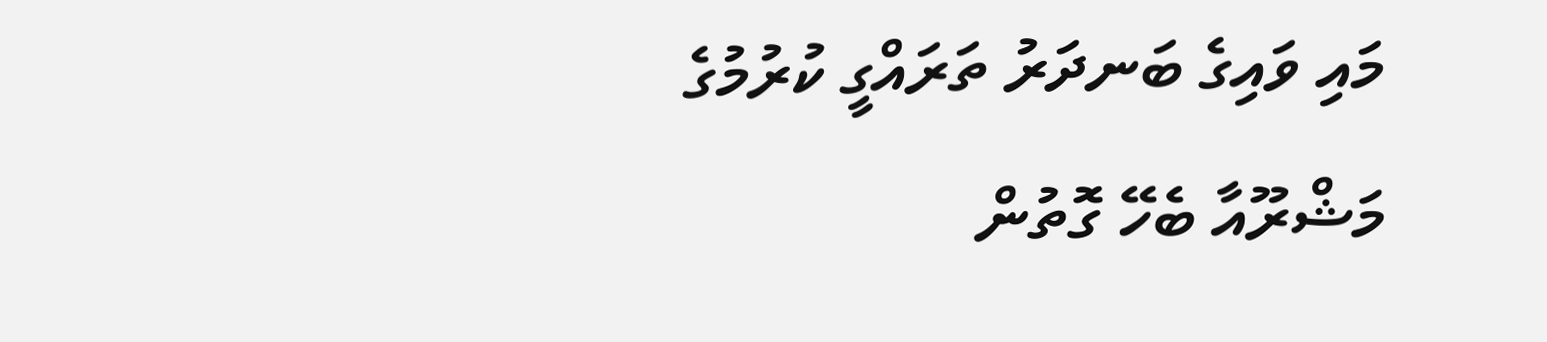މައި ވައިގެ ބަނދަރު ތަރައްގީ ކުރުމުގެ މަޝްރޫއާ ބެހޭ ގޮތުން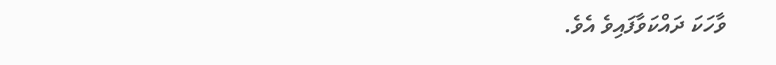ވާހަކަ ދައްކަވާފައިވެ އެވެ.